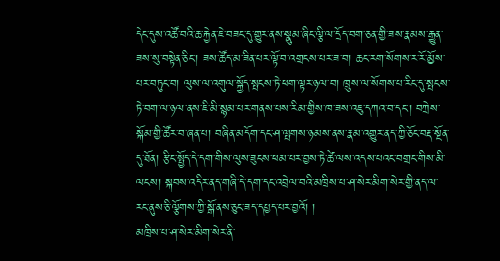དེང་དུས་འཚོ་བའི་ཆ་རྐྱེན་ཇེ་བཟང་དུ་གྱུར་ནས་སྣུམ་ཞིང་ལྕི་ལ་དྲོད་བག་ཅན་གྱི་ཟས་རྣམས་རྒྱུན་ཟས་སུ་བསྟེན་ཅིང་། ཟས་ཚོད་མ་ཟིན་པར་ལྟོ་བ་འགྲངས་པར་ཟ་བ། ཆང་རག་སོགས་ར་རོ་མྱོས་པར་བཏུང་བ། ལུས་ལ་འགུལ་སྐྱོད་སྤངས་ཏེ་ཕག་ལྟར་ཉལ་བ། ཁྲུས་ལ་སོགས་པ་རིང་དུ་སྤངས་ཏེ་བག་ལ་ཉལ་ནས་ཇི་མི་སྙམ་པར་གནས་པས་རིམ་གྱིས་ཁ་ཟས་འཇུ་དཀའ་བ་དང་། བཀྲེས་སྐོམ་གྱི་ཚོར་བ་ཞན་པ། བཞིན་མདོག་དང་ཤ་ལྤགས་ཉམས་ནས་རྣམ་འགྱུར་ནད་ཀྱི་ཅོང་བརྡ་སྔོན་དུ་ཐོན། རྩིང་སྤྱོད་དེ་དག་གིས་ལུས་ཟུངས་ཕམ་པར་བྱས་ཏེ་ཚེ་ལས་འདས་པའང་བགྲང་གིས་མི་ལངས། སྐབས་འདིར་ནད་གཞི་དེ་དག་དང་འབྲེལ་བའི་མཁྲིས་པ་ཤ་སེར་མིག་སེར་གྱི་ནད་ལ་རང་ནུས་ཅི་ལྕོགས་ཀྱི་སྒོ་ནས་ཅུང་ཟད་དཔྱད་པར་བྱའོ། །
མཁྲིས་པ་ཤ་སེར་མིག་སེར་ནི་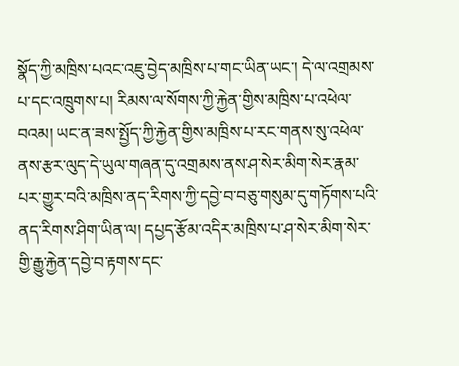སྣོད་ཀྱི་མཁྲིས་པའང་འཇུ་བྱེད་མཁྲིས་པ་གང་ཡིན་ཡང་། དེ་ལ་འགྲམས་པ་དང་འཁྲུགས་པ། རིམས་ལ་སོགས་ཀྱི་རྐྱེན་གྱིས་མཁྲིས་པ་འཕེལ་བའམ། ཡང་ན་ཟས་སྤྱོད་ཀྱི་རྐྱེན་གྱིས་མཁྲིས་པ་རང་གནས་སུ་འཕེལ་ནས་རྩར་ལུད་དེ་ཡུལ་གཞན་དུ་འགྲམས་ནས་ཤ་སེར་མིག་སེར་རྣམ་པར་གྱུར་བའི་མཁྲིས་ནད་རིགས་ཀྱི་དབྱེ་བ་བཅུ་གསུམ་དུ་གཏོགས་པའི་ནད་རིགས་ཤིག་ཡིན་ལ། དཔྱད་རྩོམ་འདིར་མཁྲིས་པ་ཤ་སེར་མིག་སེར་གྱི་རྒྱུ་རྐྱེན་དབྱེ་བ་རྟགས་དང་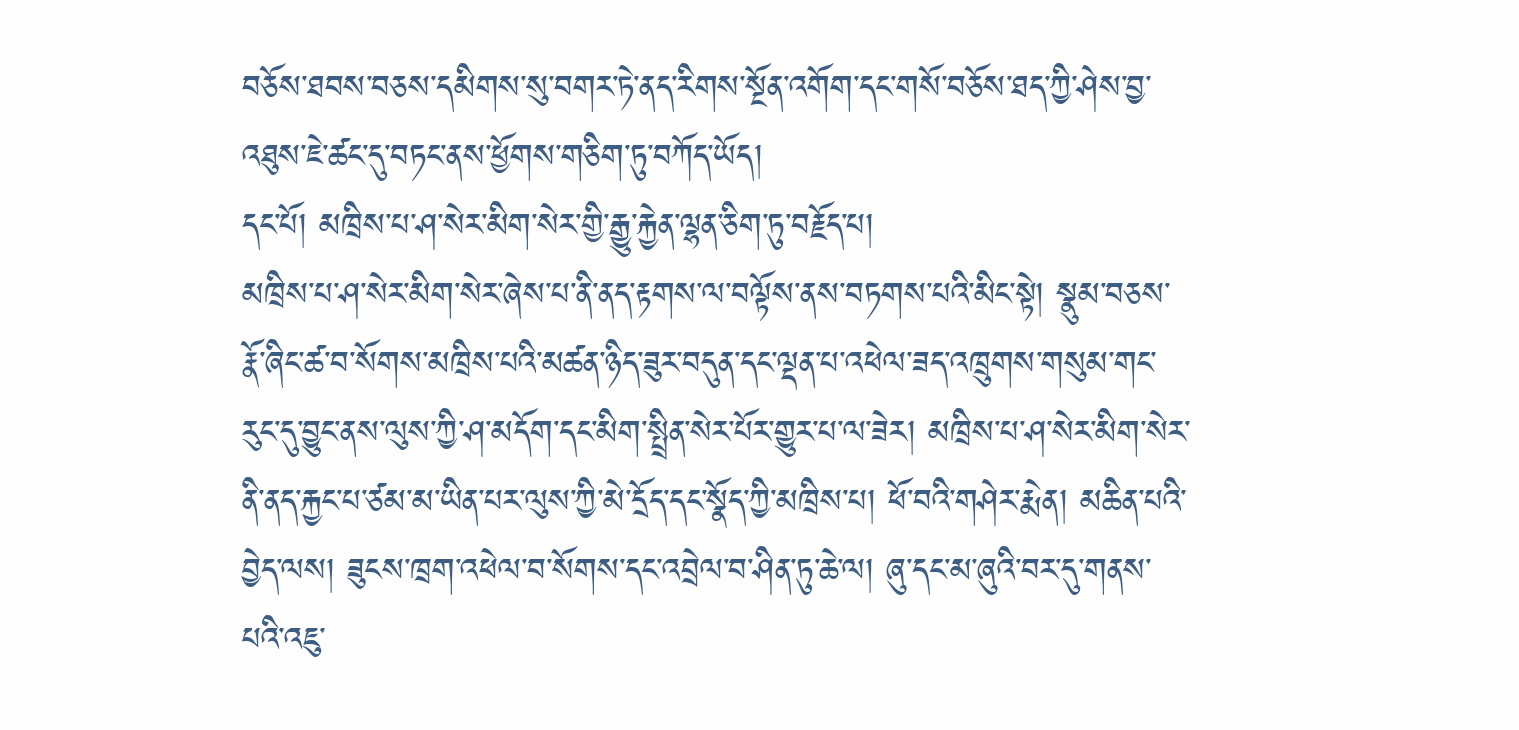བཅོས་ཐབས་བཅས་དམིགས་སུ་བགར་ཏེ་ནད་རིགས་སྔོན་འགོག་དང་གསོ་བཅོས་ཐད་ཀྱི་ཤེས་བྱ་འཐུས་ཇེ་ཚང་དུ་བཏང་ནས་ཕྱོགས་གཅིག་ཏུ་བཀོད་ཡོད།
དང་པོ། མཁྲིས་པ་ཤ་སེར་མིག་སེར་གྱི་རྒྱུ་རྐྱེན་ལྷན་ཅིག་ཏུ་བརྗོད་པ།
མཁྲིས་པ་ཤ་སེར་མིག་སེར་ཞེས་པ་ནི་ནད་རྟགས་ལ་བལྟོས་ནས་བཏགས་པའི་མིང་སྟེ། སྣུམ་བཅས་རྣོ་ཞིང་ཚ་བ་སོགས་མཁྲིས་པའི་མཚན་ཉིད་ཟུར་བདུན་དང་ལྡན་པ་འཕེལ་ཟད་འཁྲུགས་གསུམ་གང་རུང་དུ་བྱུང་ནས་ལུས་ཀྱི་ཤ་མདོག་དང་མིག་སྤྲིན་སེར་པོར་གྱུར་པ་ལ་ཟེར། མཁྲིས་པ་ཤ་སེར་མིག་སེར་ནི་ནད་རྐྱང་པ་ཙམ་མ་ཡིན་པར་ལུས་ཀྱི་མེ་དྲོད་དང་སྣོད་ཀྱི་མཁྲིས་པ། ཕོ་བའི་གཤེར་རྨེན། མཆིན་པའི་བྱེད་ལས། ཟུངས་ཁྲག་འཕེལ་བ་སོགས་དང་འབྲེལ་བ་ཤིན་ཏུ་ཆེ་ལ། ཞུ་དང་མ་ཞུའི་བར་དུ་གནས་པའི་འཇུ་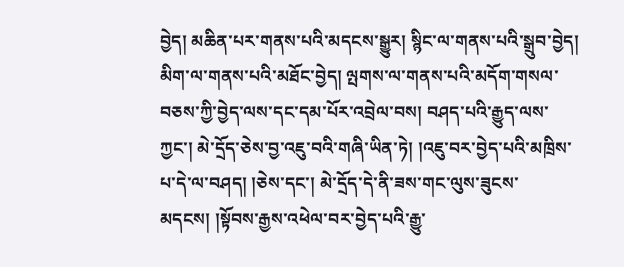བྱེད། མཆིན་པར་གནས་པའི་མདངས་སྒྱུར། སྙིང་ལ་གནས་པའི་སྒྲུབ་བྱེད། མིག་ལ་གནས་པའི་མཐོང་བྱེད། ལྤགས་ལ་གནས་པའི་མདོག་གསལ་བཅས་ཀྱི་བྱེད་ལས་དང་དམ་པོར་འབྲེལ་བས། བཤད་པའི་རྒྱུད་ལས་ཀྱང་། མེ་དྲོད་ཅེས་བྱ་འཇུ་བའི་གཞི་ཡིན་ཏེ། །འཇུ་བར་བྱེད་པའི་མཁྲིས་པ་དེ་ལ་བཤད། །ཅེས་དང་། མེ་དྲོད་དེ་ནི་ཟས་གང་ལུས་ཟུངས་མདངས། །སྟོབས་རྒྱས་འཕེལ་བར་བྱེད་པའི་རྒྱུ་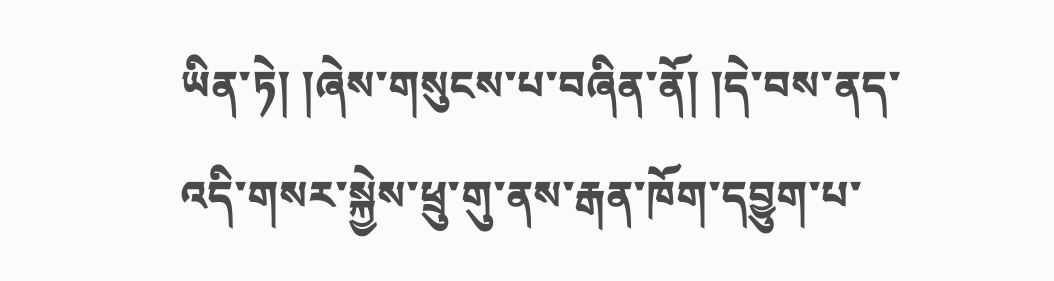ཡིན་ཏེ། །ཞེས་གསུངས་པ་བཞིན་ནོ། །དེ་བས་ནད་འདི་གསར་སྐྱེས་ཕྲུ་གུ་ནས་རྒན་ཁོག་དབྱུག་པ་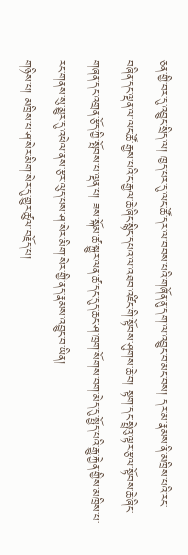ཅན་གྱི་བར་དུ་འབྱུང་སྲིད་ལ། ཁྱད་པར་དུ་ལང་ཚོ་དར་ལ་བབས་པའི་གཞོན་ནུ་དག་ལ་འབྱུང་བ་མང་བས། དར་མ་རྣམས་ནི་མཁྲིས་པའི་རང་བཞིན་དང་ལྡན་ལ་ལང་ཚོ་རྒྱས་པའི་ང་རྒྱལ་ཆེ་ཞིང་སྙིང་དཔའ་ལ་འཐབ་འཛིང་གི་སྟོབས་ཤུགས་ཆེ་བ། སྟག་དང་སྤྲེའུ་ལྟར་རྩལ་སྟོབས་ཆེ་ཞིང་གཞན་དང་འགྲན་རྩོད་ཀྱི་སྤོབས་པ་ལྡན་པ། ཟས་སྐོམ་ཚ་སྐྱུར་ལན་ཚ་དང་དུད་ཆང་ཤ་ཁྲག་སོགས་བག་མེད་དུ་སྤྱོད་པའི་རྒྱུ་རྐྱེན་གྱིས་མཁྲིས་པ་རང་གནས་སུ་མྱུར་དུ་འཕེལ་ནས་རྩར་ལུད་པས་ཤ་སེར་མིག་སེར་གྱི་ནད་རྣམས་འབྱུང་བ་ཡིན།
གཉིས་པ། མཁྲིས་པ་ཤ་སེར་མིག་སེར་དུ་གྱུར་ཚུལ་བརྗོད་པ།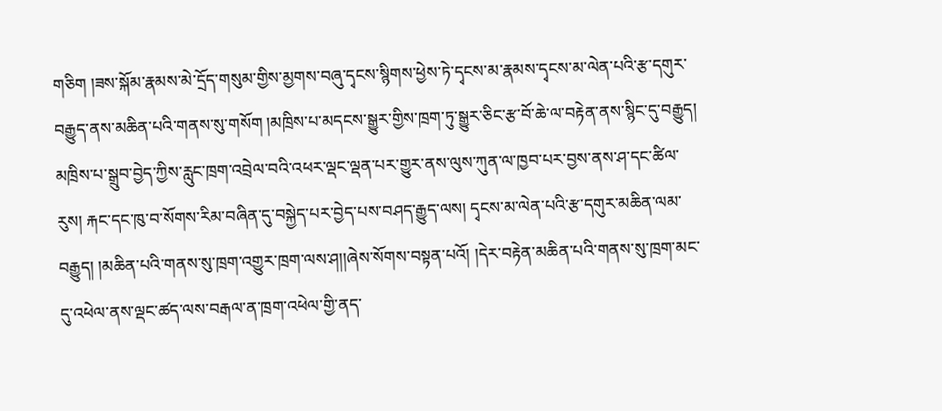གཅིག །ཟས་སྐོམ་རྣམས་མེ་དྲོད་གསུམ་གྱིས་མྱགས་བཞུ་དྭངས་སྙིགས་ཕྱེས་ཏེ་དྭངས་མ་རྣམས་དྭངས་མ་ལེན་པའི་རྩ་དགུར་བརྒྱུད་ནས་མཆིན་པའི་གནས་སུ་གསོག །མཁྲིས་པ་མདངས་སྒྱུར་གྱིས་ཁྲག་ཏུ་སྒྱུར་ཅིང་རྩ་བོ་ཆེ་ལ་བརྟེན་ནས་སྙིང་དུ་བརྒྱུད། མཁྲིས་པ་སྒྲུབ་བྱེད་ཀྱིས་རླུང་ཁྲག་འབྲེལ་བའི་འཕར་ལྡང་ལྡན་པར་གྱུར་ནས་ལུས་ཀུན་ལ་ཁྱབ་པར་བྱས་ནས་ཤ་དང་ཚིལ་རུས། རྐང་དང་ཁུ་བ་སོགས་རིམ་བཞིན་དུ་བསྐྱེད་པར་བྱེད་པས་བཤད་རྒྱུད་ལས། དྭངས་མ་ལེན་པའི་རྩ་དགུར་མཆིན་ལམ་བརྒྱུད། །མཆིན་པའི་གནས་སུ་ཁྲག་འགྱུར་ཁྲག་ལས་ཤ།།ཞེས་སོགས་བསྟན་པའོ། །དེར་བརྟེན་མཆིན་པའི་གནས་སུ་ཁྲག་མང་དུ་འཕེལ་ནས་ལྡང་ཚད་ལས་བརྒལ་ན་ཁྲག་འཕེལ་གྱི་ནད་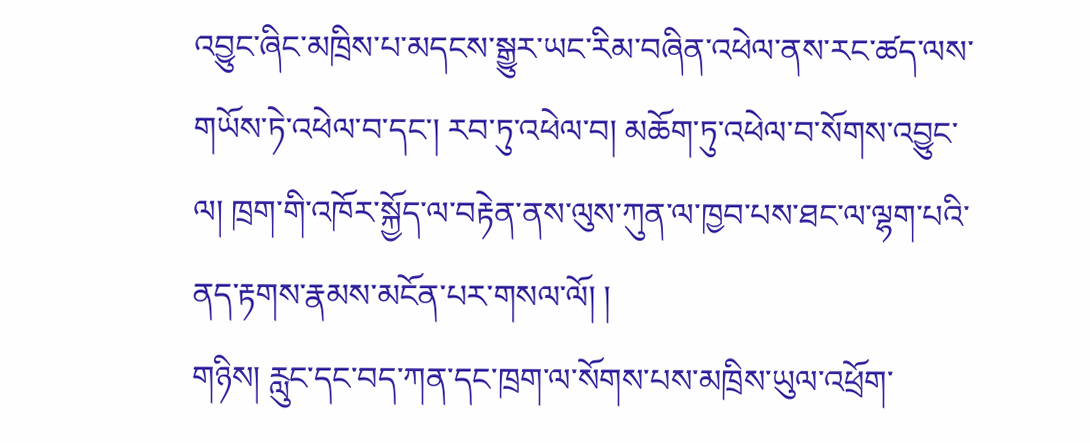འབྱུང་ཞིང་མཁྲིས་པ་མདངས་སྒྱུར་ཡང་རིམ་བཞིན་འཕེལ་ནས་རང་ཚད་ལས་གཡོས་ཏེ་འཕེལ་བ་དང་། རབ་ཏུ་འཕེལ་བ། མཆོག་ཏུ་འཕེལ་བ་སོགས་འབྱུང་ལ། ཁྲག་གི་འཁོར་སྐྱོད་ལ་བརྟེན་ནས་ལུས་ཀུན་ལ་ཁྱབ་པས་ཐང་ལ་ལྷག་པའི་ནད་རྟགས་རྣམས་མངོན་པར་གསལ་ལོ། །
གཉིས། རླུང་དང་བད་ཀན་དང་ཁྲག་ལ་སོགས་པས་མཁྲིས་ཡུལ་འཕྲོག་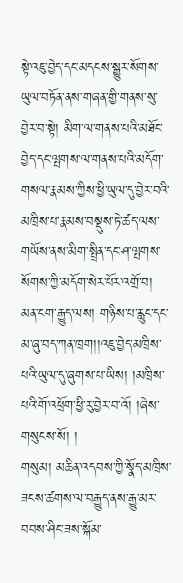སྟེ་འཇུ་བྱེད་དང་མདངས་སྒྱུར་སོགས་ཡུལ་བཏོན་ནས་གཞན་གྱི་གནས་སུ་བྱེར་བ་སྟེ། མིག་ལ་གནས་པའི་མཐོང་བྱེད་དང་ལྤགས་ལ་གནས་པའི་མདོག་གསལ་རྣམས་ཀྱིས་ཕྱི་ཡུལ་དུ་བྱེར་བའི་མཁྲིས་པ་རྣམས་བསྡུས་ཏེ་ཚད་ལས་གཡོས་ནས་མིག་སྤྲིན་དང་ཤ་ལྤགས་སོགས་ཀྱི་མདོག་སེར་པོར་འགྲོ་བ། མན་ངག་རྒྱུད་ལས། གཉིས་པ་རླུང་དང་མ་ཞུ་བད་ཀན་ཁྲག།།འཇུ་བྱེད་མཁྲིས་པའི་ཡུལ་དུ་ཞུགས་པ་ཡིས། །མཁྲིས་པའི་གོ་འཕྲོག་ཕྱི་རུ་བྱེར་བ་འོ། །ཞེས་གསུངས་སོ། །
གསུམ། མཆིན་འདབས་ཀྱི་སྣོད་མཁྲིས་ཟངས་ཚགས་ལ་བརྒྱུད་ནས་རྒྱུ་མར་བབས་ཤིང་ཟས་སྐོམ་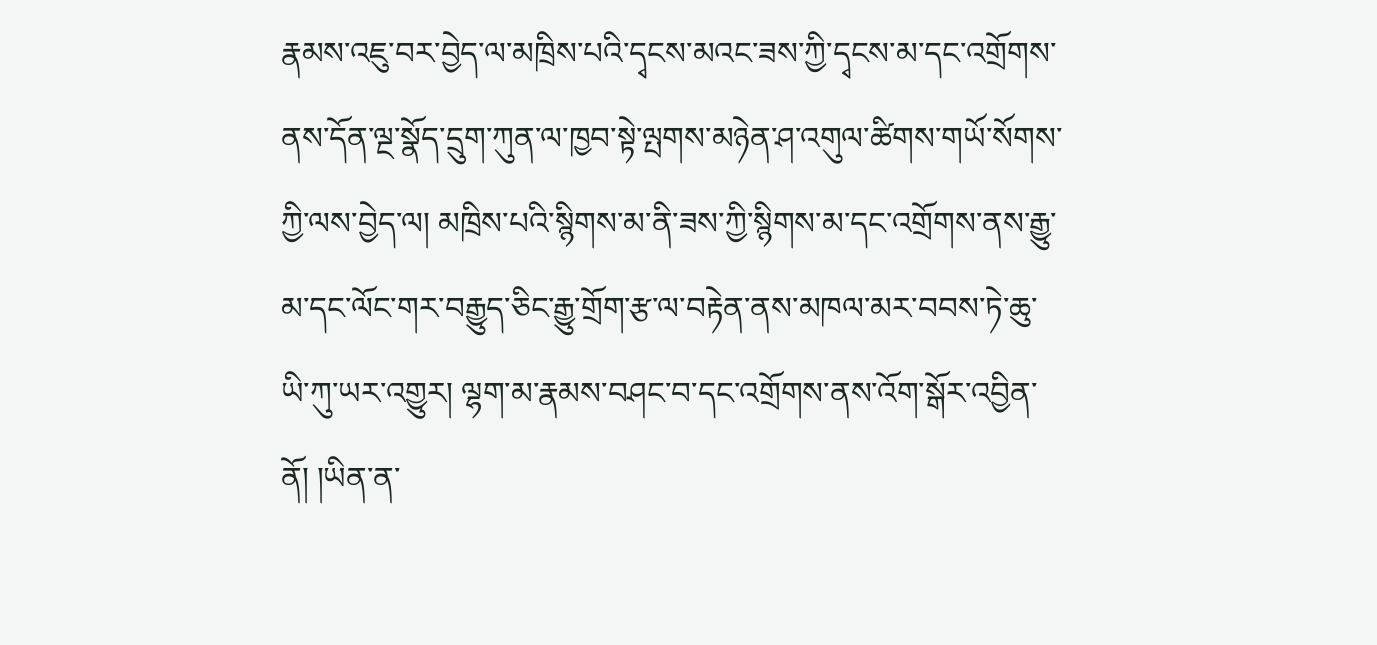རྣམས་འཇུ་བར་བྱེད་ལ་མཁྲིས་པའི་དྭངས་མའང་ཟས་ཀྱི་དྭངས་མ་དང་འགྲོགས་ནས་དོན་ལྔ་སྣོད་དྲུག་ཀུན་ལ་ཁྱབ་སྟེ་ལྤགས་མཉེན་ཤ་འགུལ་ཚིགས་གཡོ་སོགས་ཀྱི་ལས་བྱེད་ལ། མཁྲིས་པའི་སྙིགས་མ་ནི་ཟས་ཀྱི་སྙིགས་མ་དང་འགྲོགས་ནས་རྒྱུ་མ་དང་ལོང་གར་བརྒྱུད་ཅིང་རྒྱུ་གྲོག་རྩ་ལ་བརྟེན་ནས་མཁལ་མར་བབས་ཏེ་ཆུ་ཡི་ཀུ་ཡར་འགྱུར། ལྷག་མ་རྣམས་བཤང་བ་དང་འགྲོགས་ནས་འོག་སྒོར་འབྱིན་ནོ། །ཡིན་ན་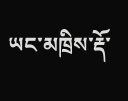ཡང་མཁྲིས་རྡོ་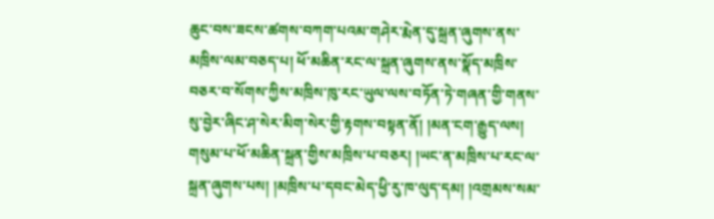ཆུང་བས་ཟངས་ཚགས་བཀག་པའམ་གཤེར་རྨེན་དུ་སྐྲན་ཞུགས་ནས་མཁྲིས་ལམ་བཅད་པ། ཕོ་མཆིན་རང་ལ་སྐྲན་ཞུགས་ནས་སྣོད་མཁྲིས་བཅར་བ་སོགས་ཀྱིས་མཁྲིས་ཁུ་རང་ཡུལ་ལས་བཏོན་ཏེ་གཞན་གྱི་གནས་སུ་བྱེར་ཞིང་ཤ་སེར་མིག་སེར་གྱི་རྟགས་བསྟན་ནོ། །མན་ངག་རྒྱུད་ལས། གསུམ་པ་ཕོ་མཆིན་སྐྲན་གྱིས་མཁྲིས་པ་བཅར། །ཡང་ན་མཁྲིས་པ་རང་ལ་སྐྲན་ཞུགས་པས། །མཁྲིས་པ་དབང་མེད་ཕྱི་རུ་ཁ་ལུད་དམ། །འགྲམས་སམ་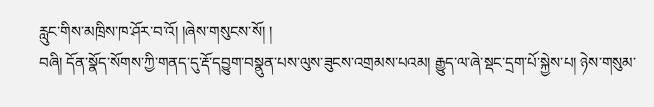རླུང་གིས་མཁྲིས་ཁ་ཤོར་བ་འོ། །ཞེས་གསུངས་སོ། །
བཞི། དོན་སྣོད་སོགས་ཀྱི་གནད་དུ་རྡོ་དབྱུག་བསྣུན་པས་ལུས་ཟུངས་འགྲམས་པའམ། རྒྱུད་ལ་ཞེ་སྡང་དྲག་པོ་སྐྱེས་པ། ཉེས་གསུམ་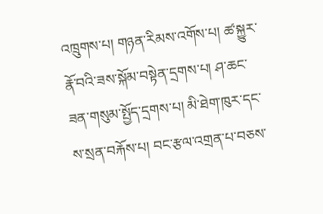འཁྲུགས་པ། གཉན་རིམས་འགོས་པ། ཚ་སྐྱུར་རྣོ་བའི་ཟས་སྐོམ་བསྟེན་དྲགས་པ། ཤ་ཆང་ཟན་གསུམ་སྤྱོད་དྲགས་པ། མི་ཐེག་ཁུར་དང་ས་སྲན་བརྐོས་པ། བང་རྩལ་འགྲན་པ་བཅས་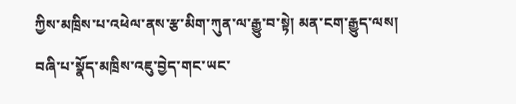ཀྱིས་མཁྲིས་པ་འཕེལ་ནས་རྩ་མིག་ཀུན་ལ་རྒྱུ་བ་སྟེ། མན་ངག་རྒྱུད་ལས། བཞི་པ་སྣོད་མཁྲིས་འཇུ་བྱེད་གང་ཡང་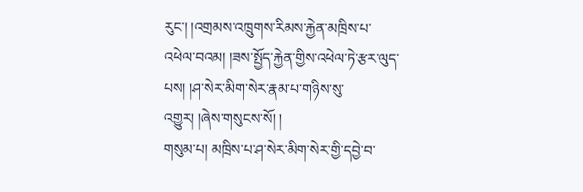རུང་། །འགྲམས་འཁྲུགས་རིམས་རྐྱེན་མཁྲིས་པ་འཕེལ་བའམ། །ཟས་སྤྱོད་རྐྱེན་གྱིས་འཕེལ་ཏེ་རྩར་ལུད་པས། །ཤ་སེར་མིག་སེར་རྣམ་པ་གཉིས་སུ་འགྱུར། །ཞེས་གསུངས་སོ། །
གསུམ་པ། མཁྲིས་པ་ཤ་སེར་མིག་སེར་གྱི་དབྱེ་བ་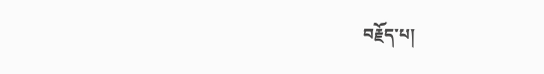བརྗོད་པ།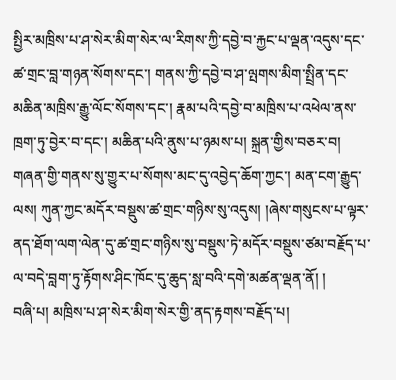སྤྱིར་མཁྲིས་པ་ཤ་སེར་མིག་སེར་ལ་རིགས་ཀྱི་དབྱེ་བ་རྐྱང་པ་ལྡན་འདུས་དང་ཚ་གྲང་བླ་གཉན་སོགས་དང་། གནས་ཀྱི་དབྱེ་བ་ཤ་ལྤགས་མིག་སྤྲིན་དང་མཆིན་མཁྲིས་རྒྱུ་ལོང་སོགས་དང་། རྣམ་པའི་དབྱེ་བ་མཁྲིས་པ་འཕེལ་ནས་ཁྲག་ཏུ་བྱེར་བ་དང་། མཆིན་པའི་ནུས་པ་ཉམས་པ། སྐྲན་གྱིས་བཅར་བ། གཞན་གྱི་གནས་སུ་གྱུར་པ་སོགས་མང་དུ་འབྱེད་ཆོག་ཀྱང་། མན་ངག་རྒྱུད་ལས། ཀུན་ཀྱང་མདོར་བསྡུས་ཚ་གྲང་གཉིས་སུ་འདུས། །ཞེས་གསུངས་པ་ལྟར་ནད་ཐོག་ལག་ལེན་དུ་ཚ་གྲང་གཉིས་སུ་བསྡུས་ཏེ་མདོར་བསྡུས་ཙམ་བརྗོད་པ་ལ་བདེ་བླག་ཏུ་རྟོགས་ཤིང་ཁོང་དུ་ཆུད་སླ་བའི་དགེ་མཚན་ལྡན་ནོ། །
བཞི་པ། མཁྲིས་པ་ཤ་སེར་མིག་སེར་གྱི་ནད་རྟགས་བརྗོད་པ།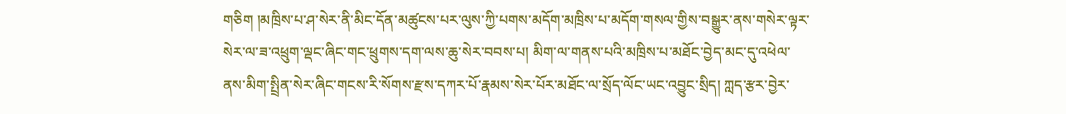གཅིག །མཁྲིས་པ་ཤ་སེར་ནི་མིང་དོན་མཚུངས་པར་ལུས་ཀྱི་པགས་མདོག་མཁྲིས་པ་མདོག་གསལ་གྱིས་བསྒྱུར་ནས་གསེར་ལྟར་སེར་ལ་ཟ་འཕྲུག་ལྡང་ཞིང་གང་ཕྲུགས་དག་ལས་ཆུ་སེར་བབས་པ། མིག་ལ་གནས་པའི་མཁྲིས་པ་མཐོང་བྱེད་མང་དུ་འཕེལ་ནས་མིག་སྤྲིན་སེར་ཞིང་གངས་རི་སོགས་རྫས་དཀར་པོ་རྣམས་སེར་པོར་མཐོང་ལ་སྲོད་ལོང་ཡང་འབྱུང་སྲིད། ཀླད་རྩར་བྱེར་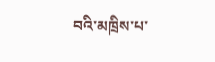བའི་མཁྲིས་པ་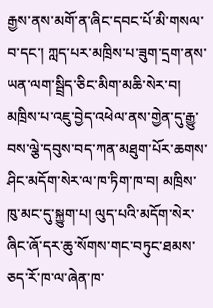རྒྱས་ནས་མགོ་ན་ཞིང་དབང་པོ་མི་གསལ་བ་དང་། ཀླད་པར་མཁྲིས་པ་ཟུག་དྲག་ནས་ཡན་ལག་སྦྲིད་ཅིང་མིག་མཆི་སེར་བ། མཁྲིས་པ་འཇུ་བྱེད་འཕེལ་ནས་གྱེན་དུ་རྒྱུ་བས་ལྕེ་དབུས་བད་ཀན་མཐུག་པོར་ཆགས་ཤིང་མདོག་སེར་ལ་ཁ་ཏིག་ཁ་བ། མཁྲིས་ཁུ་མང་དུ་སྐྱུག་པ། ལུད་པའི་མདོག་སེར་ཞིང་ཞོ་དར་ཆུ་སོགས་གང་བཏུང་ཐམས་ཅད་རོ་ཁ་ལ་ཞེན་ཁ་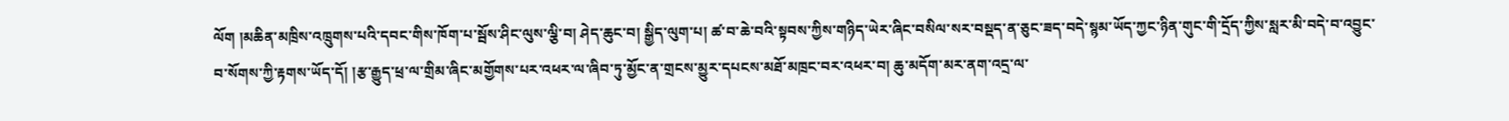ལོག །མཆིན་མཁྲིས་འཁྲུགས་པའི་དབང་གིས་ཁོག་པ་སྦོས་ཤིང་ལུས་ལྕི་བ། ཤེད་ཆུང་བ། སྒྱིད་ལུག་པ། ཚ་བ་ཆེ་བའི་སྟབས་ཀྱིས་གཉིད་ཡེར་ཞིང་བསིལ་སར་བསྡད་ན་ཅུང་ཟད་བདེ་སྙམ་ཡོད་ཀྱང་ཉིན་གུང་གི་དྲོད་ཀྱིས་སླར་མི་བདེ་བ་འབྱུང་བ་སོགས་ཀྱི་རྟགས་ཡོད་དོ། །རྩ་རྒྱུད་ཕྲ་ལ་གྲིམ་ཞིང་མགྱོགས་པར་འཕར་ལ་ཞིབ་ཏུ་མྱོང་ན་གྲངས་མྱུར་དཔངས་མཐོ་མཁྲང་བར་འཕར་བ། ཆུ་མདོག་མར་ནག་འདྲ་ལ་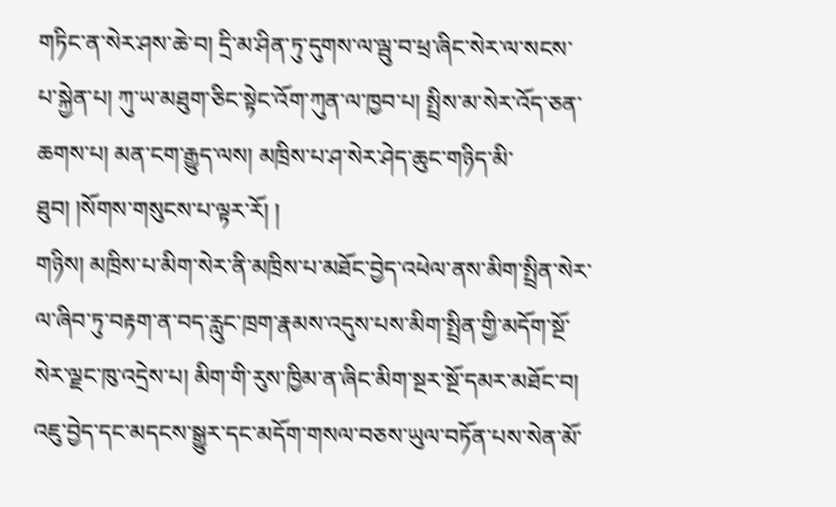གཏིང་ན་སེར་ཤས་ཆེ་བ། དྲི་མ་ཤིན་ཏུ་དུགས་ལ་ལྦུ་བ་ཕྲ་ཞིང་སེར་ལ་སངས་པ་སྐྱེན་པ། ཀུ་ཡ་མཐུག་ཅིང་སྟེང་འོག་ཀུན་ལ་ཁྱབ་པ། སྤྲིས་མ་སེར་འོད་ཅན་ཆགས་པ། མན་ངག་རྒྱུད་ལས། མཁྲིས་པ་ཤ་སེར་ཤེད་ཆུང་གཉིད་མི་ཐུབ། །སོགས་གསུངས་པ་ལྟར་རོ། །
གཉིས། མཁྲིས་པ་མིག་སེར་ནི་མཁྲིས་པ་མཐོང་བྱེད་འཕེལ་ནས་མིག་སྤྲིན་སེར་ལ་ཞིབ་ཏུ་བརྟག་ན་བད་རླུང་ཁྲག་རྣམས་འདུས་པས་མིག་སྤྲིན་གྱི་མདོག་སྔོ་སེར་ལྗང་ཁུ་འདྲེས་པ། མིག་གི་རུས་ཁྱིམ་ན་ཞིང་མིག་སྔར་སྔོ་དམར་མཐོང་བ། འཇུ་བྱེད་དང་མདངས་སྒྱུར་དང་མདོག་གསལ་བཅས་ཡུལ་བཏོན་པས་སེན་མོ་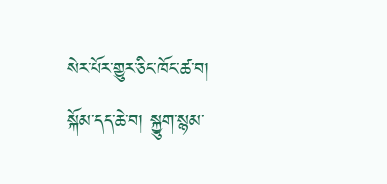སེར་པོར་གྱུར་ཅིང་ཁོང་ཚ་བ། སྐོམ་དད་ཆེ་བ། སྐྱུག་སྙམ་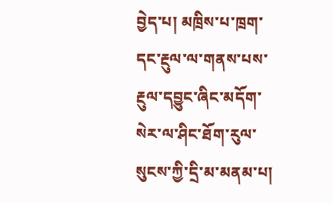བྱེད་པ། མཁྲིས་པ་ཁྲག་དང་རྔུལ་ལ་གནས་པས་རྔུལ་དབྱུང་ཞིང་མདོག་སེར་ལ་ཤིང་ཐོག་རུལ་སུངས་ཀྱི་དྲི་མ་མནམ་པ།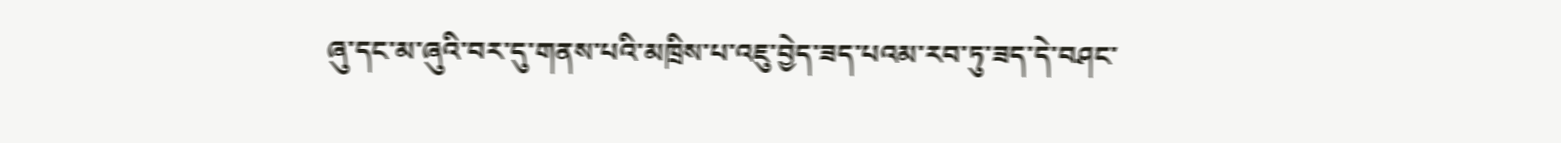ཞུ་དང་མ་ཞུའི་བར་དུ་གནས་པའི་མཁྲིས་པ་འཇུ་བྱེད་ཟད་པའམ་རབ་ཏུ་ཟད་དེ་བཤང་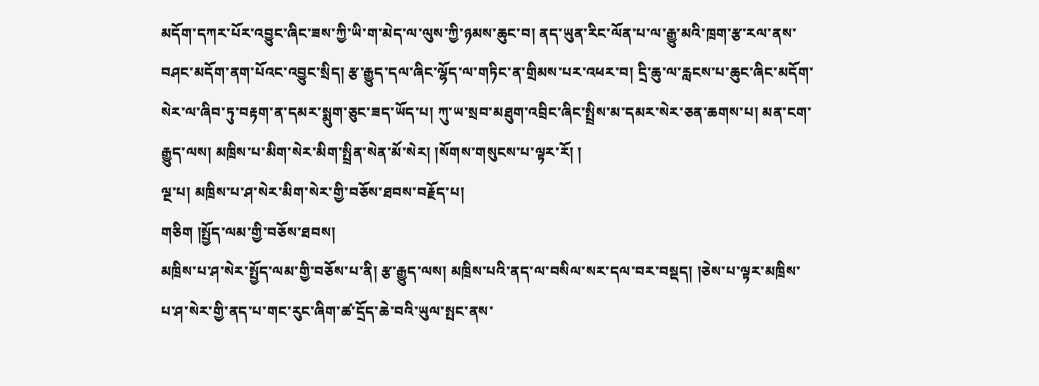མདོག་དཀར་པོར་འབྱུང་ཞིང་ཟས་ཀྱི་ཡི་ག་མེད་ལ་ལུས་ཀྱི་ཉམས་ཆུང་བ། ནད་ཡུན་རིང་ལོན་པ་ལ་རྒྱུ་མའི་ཁྲག་རྩ་རལ་ནས་བཤང་མདོག་ནག་པོའང་འབྱུང་སྲིད། རྩ་རྒྱུད་དལ་ཞིང་ལྷོད་ལ་གཏིང་ན་གྲིམས་པར་འཕར་བ། དྲི་ཆུ་ལ་རླངས་པ་ཆུང་ཞིང་མདོག་སེར་ལ་ཞིབ་ཏུ་བརྟག་ན་དམར་སྨུག་ཅུང་ཟད་ཡོད་པ། ཀུ་ཡ་སྲབ་མཐུག་འབྲིང་ཞིང་སྤྲིས་མ་དམར་སེར་ཅན་ཆགས་པ། མན་ངག་རྒྱུད་ལས། མཁྲིས་པ་མིག་སེར་མིག་སྤྲིན་སེན་མོ་སེར། །སོགས་གསུངས་པ་ལྟར་རོ། །
ལྔ་པ། མཁྲིས་པ་ཤ་སེར་མིག་སེར་གྱི་བཅོས་ཐབས་བརྗོད་པ།
གཅིག །སྤྱོད་ལམ་གྱི་བཅོས་ཐབས།
མཁྲིས་པ་ཤ་སེར་སྤྱོད་ལམ་གྱི་བཅོས་པ་ནི། རྩ་རྒྱུད་ལས། མཁྲིས་པའི་ནད་ལ་བསིལ་སར་དལ་བར་བསྡད། །ཅེས་པ་ལྟར་མཁྲིས་པ་ཤ་སེར་གྱི་ནད་པ་གང་རུང་ཞིག་ཚ་དྲོད་ཆེ་བའི་ཡུལ་སྤང་ནས་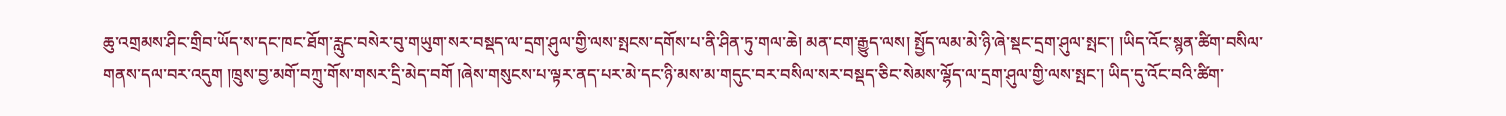ཆུ་འགྲམས་ཤིང་གྲིབ་ཡོད་ས་དང་ཁང་ཐོག་རླུང་བསེར་བུ་གཡུག་སར་བསྡད་ལ་དྲག་ཤུལ་གྱི་ལས་སྤངས་དགོས་པ་ནི་ཤིན་ཏུ་གལ་ཆེ། མན་ངག་རྒྱུད་ལས། སྤྱོད་ལམ་མེ་ཉི་ཞེ་སྡང་དྲག་ཤུལ་སྤང་། །ཡིད་འོང་སྙན་ཚིག་བསིལ་གནས་དལ་བར་འདུག །ཁྲུས་བྱ་མགོ་བཀྲུ་གོས་གསར་དྲི་མེད་བགོ །ཞེས་གསུངས་པ་ལྟར་ནད་པར་མེ་དང་ཉི་མས་མ་གདུང་བར་བསིལ་སར་བསྡད་ཅིང་སེམས་ལྷོད་ལ་དྲག་ཤུལ་གྱི་ལས་སྤང་། ཡིད་དུ་འོང་བའི་ཚིག་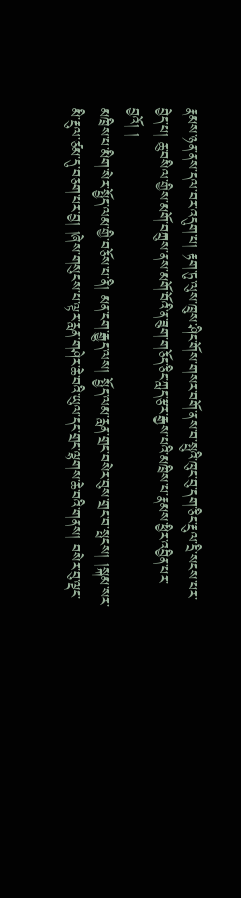རྣམས་ཉན་ནས་དལ་བར་འདུག་པ། རྟག་ཏུ་ལུས་ཁྲུས་ཤིང་གོས་གསར་བགོ་ནས་བ་སྤུའི་ཁུང་བུ་དག་ཅིང་རྔུལ་དྲི་སངས་པར་བྱེད་པ། ཆུ་བསིལ་གྱིས་མགོ་བཀྲུས་ནས་མགོ་བོའི་ན་ཟུག་གཅོད་ཅིང་ཀླད་རྩར་རྒྱས་པའི་མཁྲིས་པ་རྣམས་ཕྱིར་འབྱིན་པར་བྱའོ། །
མཁྲིས་པ་མིག་སེར་སྤྱོད་ལམ་གྱི་བཅོས་པ་ནི། མན་ངག་རྒྱུད་ལས། སྤྱོད་ལམ་རླན་གྲང་བསེར་བུས་གྲང་བ་སྤངས། །སྐམ་སར་མི་རྔུལ་ཙམ་དུ་བཅག་པར་བྱ། །ཞེས་གསུངས་པ་ལྟར་རླན་གཤེར་ཆེ་བའི་ཡུལ་དང་གྲང་ལྷགས་ཆེ་བའི་གནས། བསེར་བུ་ལྡང་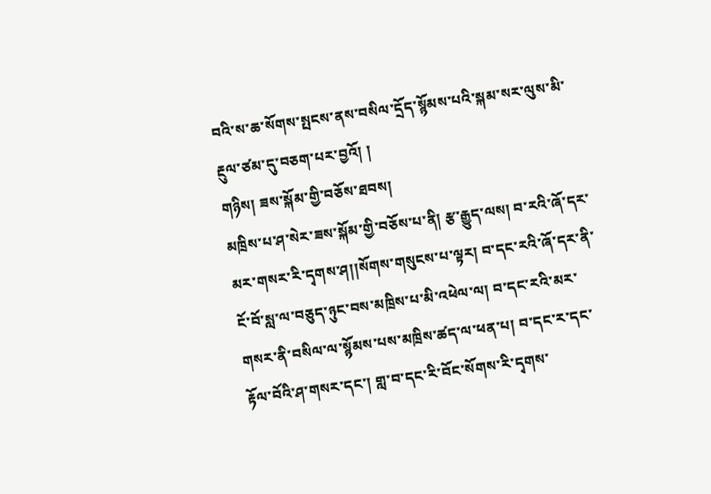བའི་ས་ཆ་སོགས་སྤངས་ནས་བསིལ་དྲོད་སྙོམས་པའི་སྐམ་སར་ལུས་མི་རྔུལ་ཙམ་དུ་བཅག་པར་བྱའོ། །
གཉིས། ཟས་སྐོམ་གྱི་བཅོས་ཐབས།
མཁྲིས་པ་ཤ་སེར་ཟས་སྐོམ་གྱི་བཅོས་པ་ནི། རྩ་རྒྱུད་ལས། བ་རའི་ཞོ་དར་མར་གསར་རི་དྭགས་ཤ།།སོགས་གསུངས་པ་ལྟར། བ་དང་རའི་ཞོ་དར་ནི་ངོ་བོ་སླ་ལ་བཅུད་ཉུང་བས་མཁྲིས་པ་མི་འཕེལ་ལ། བ་དང་རའི་མར་གསར་ནི་བསིལ་ལ་སྙོམས་པས་མཁྲིས་ཚད་ལ་ཕན་པ། བ་དང་ར་དང་རྟོལ་བོའི་ཤ་གསར་དང་། གླ་བ་དང་རི་བོང་སོགས་རི་དྭགས་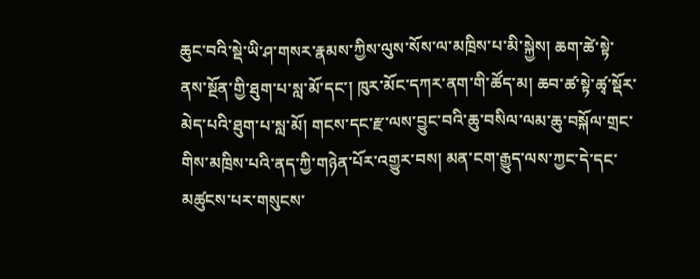ཆུང་བའི་སྡེ་ཡི་ཤ་གསར་རྣམས་ཀྱིས་ལུས་སོས་ལ་མཁྲིས་པ་མི་སྐྱེས། ཆག་ཚེ་སྟེ་ནས་སྔོན་གྱི་ཐུག་པ་སླ་མོ་དང་། ཁུར་མོང་དཀར་ནག་གི་ཚོད་མ། ཆབ་ཚ་སྟེ་ཚྭ་སྡོར་མེད་པའི་ཐུག་པ་སླ་མོ། གངས་དང་རྫ་ལས་བྱུང་བའི་ཆུ་བསིལ་ལམ་ཆུ་བསྐོལ་གྲང་གིས་མཁྲིས་པའི་ནད་ཀྱི་གཉེན་པོར་འགྱུར་བས། མན་ངག་རྒྱུད་ལས་ཀྱང་དེ་དང་མཚུངས་པར་གསུངས་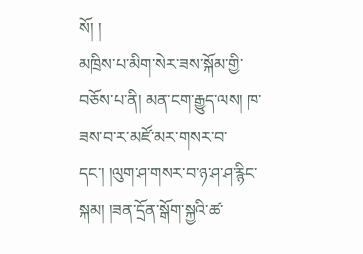སོ། །
མཁྲིས་པ་མིག་སེར་ཟས་སྐོམ་གྱི་བཅོས་པ་ནི། མན་ངག་རྒྱུད་ལས། ཁ་ཟས་བ་ར་མཛོ་མར་གསར་བ་དང་། །ལུག་ཤ་གསར་བ་ཉ་ཤ་ཤ་རྙིང་སྐམ། །ཟན་དྲོན་སྒོག་སྐྱའི་ཚ་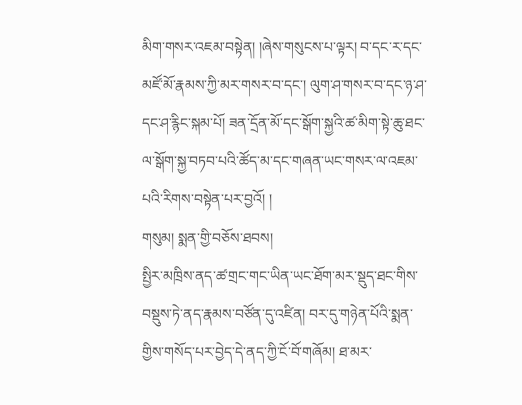མིག་གསར་འཇམ་བསྟེན། །ཞེས་གསུངས་པ་ལྟར། བ་དང་ར་དང་མཛོ་མོ་རྣམས་ཀྱི་མར་གསར་བ་དང་། ལུག་ཤ་གསར་བ་དང་ཉ་ཤ་དང་ཤ་རྙིང་སྐམ་པོ། ཟན་དྲོན་མོ་དང་སྒོག་སྐྱའི་ཚ་མིག་སྟེ་ཆུ་ཐང་ལ་སྒོག་སྐྱ་བཏབ་པའི་ཚོད་མ་དང་གཞན་ཡང་གསར་ལ་འཇམ་པའི་རིགས་བསྟེན་པར་བྱའོ། །
གསུམ། སྨན་གྱི་བཅོས་ཐབས།
སྤྱིར་མཁྲིས་ནད་ཚ་གྲང་གང་ཡིན་ཡང་ཐོག་མར་སྡུད་ཐང་གིས་བསྡུས་ཏེ་ནད་རྣམས་བཙོན་དུ་འཛིན། བར་དུ་གཉེན་པོའི་སྨན་གྱིས་གསོད་པར་བྱེད་དེ་ནད་ཀྱི་ངོ་བོ་གཞོམ། ཐ་མར་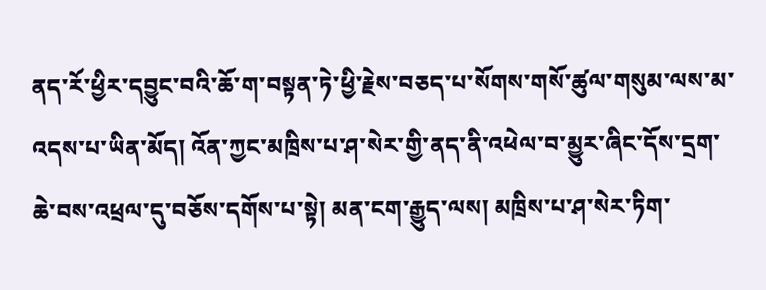ནད་རོ་ཕྱིར་དབྱུང་བའི་ཆོ་ག་བསྟན་ཏེ་ཕྱི་རྗེས་བཅད་པ་སོགས་གསོ་ཚུལ་གསུམ་ལས་མ་འདས་པ་ཡིན་མོད། འོན་ཀྱང་མཁྲིས་པ་ཤ་སེར་གྱི་ནད་ནི་འཕེལ་བ་མྱུར་ཞིང་དོས་དྲག་ཆེ་བས་འཕྲལ་དུ་བཅོས་དགོས་པ་སྟེ། མན་ངག་རྒྱུད་ལས། མཁྲིས་པ་ཤ་སེར་ཏིག་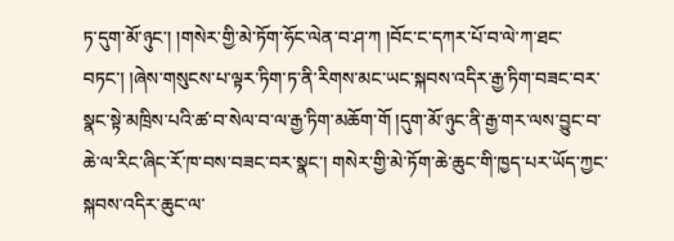ཏ་དུག་མོ་ཉུང་། །གསེར་གྱི་མེ་ཏོག་ཧོང་ལེན་བ་ཤ་ཀ །བོང་ང་དཀར་པོ་བ་ལེ་ཀ་ཐང་བཏང་། །ཞེས་གསུངས་པ་ལྟར་ཏིག་ཏ་ནི་རིགས་མང་ཡང་སྐབས་འདིར་རྒྱ་ཏིག་བཟང་བར་སྣང་སྟེ་མཁྲིས་པའི་ཚ་བ་སེལ་བ་ལ་རྒྱ་ཏིག་མཆོག་གོ །དུག་མོ་ཉུང་ནི་རྒྱ་གར་ལས་བྱུང་བ་ཆེ་ལ་རིང་ཞིང་རོ་ཁ་བས་བཟང་བར་སྣང་། གསེར་གྱི་མེ་ཏོག་ཆེ་ཆུང་གི་ཁྱད་པར་ཡོད་ཀྱང་སྐབས་འདིར་ཆུང་ལ་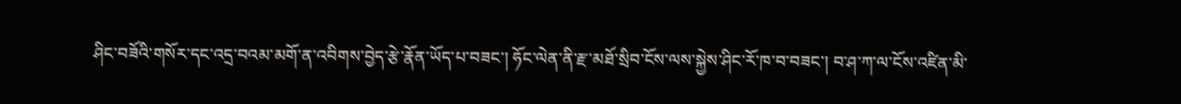ཤིང་བཟོའི་གསོར་དང་འདྲ་བའམ་མགོ་ན་འབིགས་བྱེད་རྩེ་རྣོན་ཡོད་པ་བཟང་། ཧོང་ལེན་ནི་རྫ་མཐོ་སྲིབ་ངོས་ལས་སྐྱེས་ཤིང་རོ་ཁ་བ་བཟང་། བ་ཤ་ཀ་ལ་ངོས་འཛིན་མི་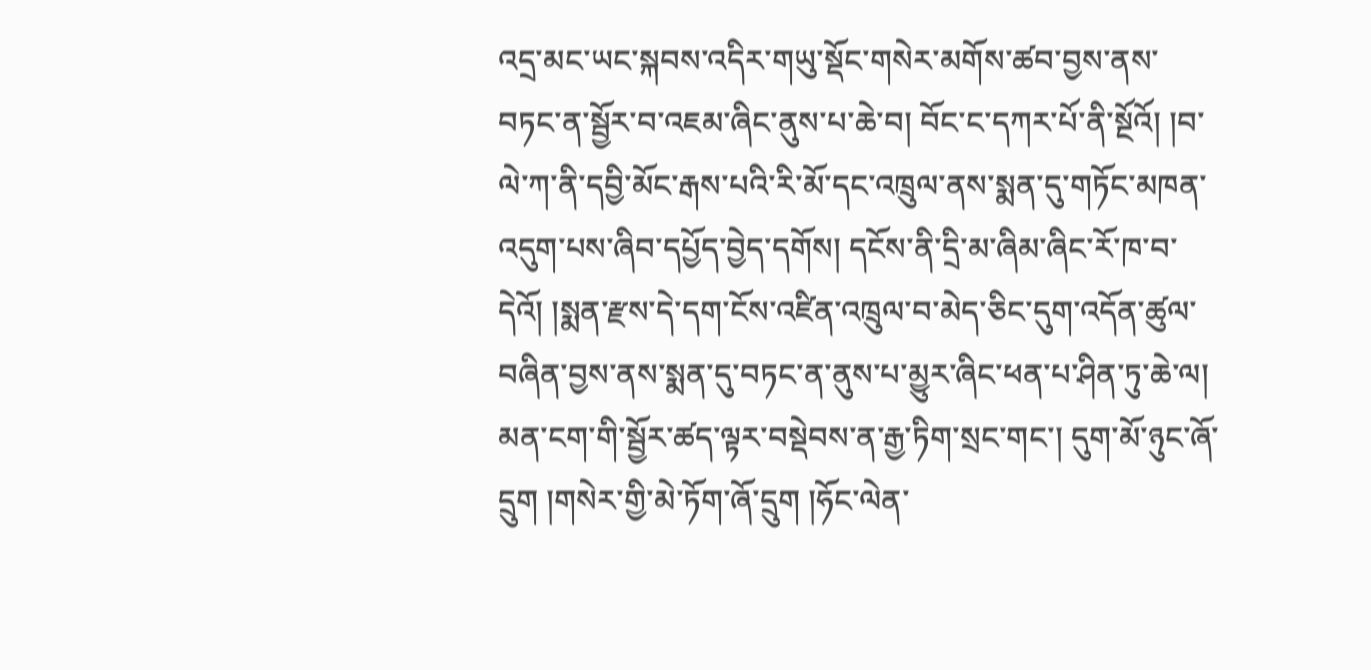འདྲ་མང་ཡང་སྐབས་འདིར་གཡུ་སྡོང་གསེར་མགོས་ཚབ་བྱས་ནས་བཏང་ན་སྦྱོར་བ་འཇམ་ཞིང་ནུས་པ་ཆེ་བ། བོང་ང་དཀར་པོ་ནི་སྔོའོ། །བ་ལེ་ཀ་ནི་དབྱི་མོང་རྒས་པའི་རི་མོ་དང་འཁྲུལ་ནས་སྨན་དུ་གཏོང་མཁན་འདུག་པས་ཞིབ་དཔྱོད་བྱེད་དགོས། དངོས་ནི་དྲི་མ་ཞིམ་ཞིང་རོ་ཁ་བ་དེའོ། །སྨན་རྫས་དེ་དག་ངོས་འཛིན་འཁྲུལ་བ་མེད་ཅིང་དུག་འདོན་ཚུལ་བཞིན་བྱས་ནས་སྨན་དུ་བཏང་ན་ནུས་པ་མྱུར་ཞིང་ཕན་པ་ཤིན་ཏུ་ཆེ་ལ། མན་ངག་གི་སྦྱོར་ཚད་ལྟར་བསྡེབས་ན་རྒྱ་ཏིག་སྲང་གང་། དུག་མོ་ཉུང་ཞོ་དྲུག །གསེར་གྱི་མེ་ཏོག་ཞོ་དྲུག །ཧོང་ལེན་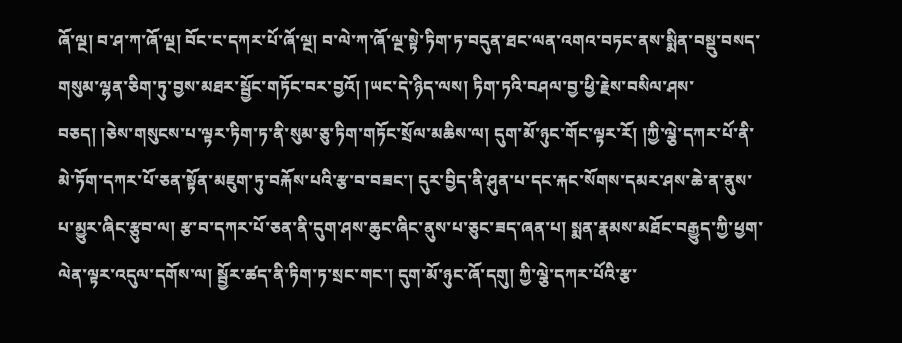ཞོ་ལྔ། བ་ཤ་ཀ་ཞོ་ལྔ། བོང་ང་དཀར་པོ་ཞོ་ལྔ། བ་ལེ་ཀ་ཞོ་ལྔ་སྟེ་ཏིག་ཏ་བདུན་ཐང་ལན་འགའ་བཏང་ནས་སྨིན་བསྡུ་བསད་གསུམ་ལྷན་ཅིག་ཏུ་བྱས་མཐར་སྦྱོང་གཏོང་བར་བྱའོ། །ཡང་དེ་ཉིད་ལས། ཏིག་ཏའི་བཤལ་བྱ་ཕྱི་རྗེས་བསིལ་ཤས་བཅད། །ཅེས་གསུངས་པ་ལྟར་ཏིག་ཏ་ནི་སུམ་ཅུ་ཏིག་གཏོང་སྲོལ་མཆིས་ལ། དུག་མོ་ཉུང་གོང་ལྟར་རོ། །ཀྱི་ལྕེ་དཀར་པོ་ནི་མེ་ཏོག་དཀར་པོ་ཅན་སྟོན་མཇུག་ཏུ་བརྐོས་པའི་རྩ་བ་བཟང་། དུར་བྱིད་ནི་ཤུན་པ་དང་རྐང་སོགས་དམར་ཤས་ཆེ་ན་ནུས་པ་མྱུར་ཞིང་རྩུབ་ལ། རྩ་བ་དཀར་པོ་ཅན་ནི་དུག་ཤས་ཆུང་ཞིང་ནུས་པ་ཅུང་ཟད་ཞན་པ། སྨན་རྣམས་མཐོང་བརྒྱུད་ཀྱི་ཕྱག་ལེན་ལྟར་འདུལ་དགོས་ལ། སྦྱོར་ཚད་ནི་ཏིག་ཏ་སྲང་གང་། དུག་མོ་ཉུང་ཞོ་དགུ། ཀྱི་ལྕེ་དཀར་པོའི་རྩ་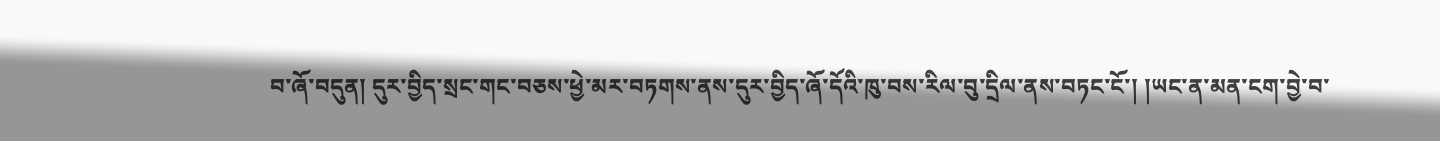བ་ཞོ་བདུན། དུར་བྱིད་སྲང་གང་བཅས་ཕྱེ་མར་བཏགས་ནས་དུར་བྱིད་ཞོ་དོའི་ཁུ་བས་རིལ་བུ་དྲིལ་ནས་བཏང་ངོ་། །ཡང་ན་མན་ངག་བྱེ་བ་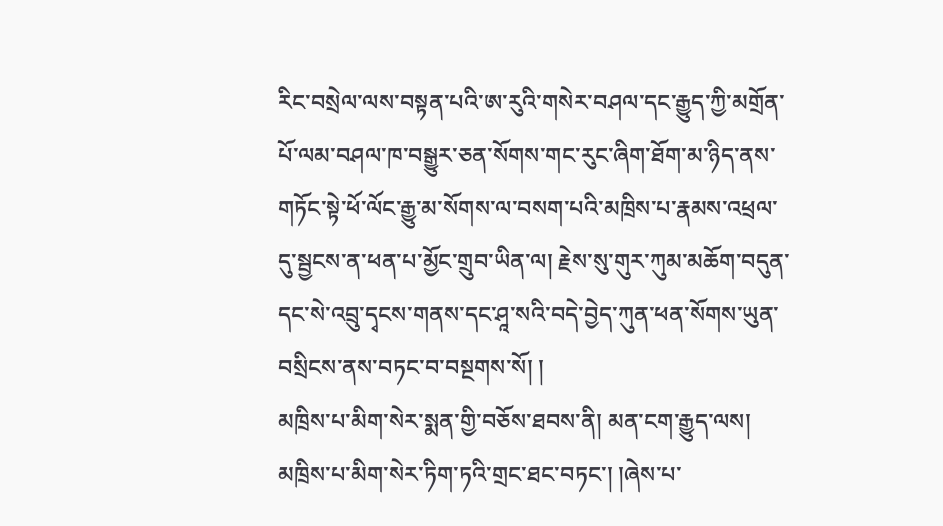རིང་བསྲེལ་ལས་བསྟན་པའི་ཨ་རུའི་གསེར་བཤལ་དང་རྒྱུད་ཀྱི་མགྲོན་པོ་ལམ་བཤལ་ཁ་བསྒྱུར་ཅན་སོགས་གང་རུང་ཞིག་ཐོག་མ་ཉིད་ནས་གཏོང་སྟེ་ཕོ་ལོང་རྒྱུ་མ་སོགས་ལ་བསག་པའི་མཁྲིས་པ་རྣམས་འཕྲལ་དུ་སྦྱངས་ན་ཕན་པ་མྱོང་གྲུབ་ཡིན་ལ། རྗེས་སུ་གུར་ཀུམ་མཆོག་བདུན་དང་སེ་འབྲུ་དྭངས་གནས་དང་ཤཱ་སའི་བདེ་བྱེད་ཀུན་ཕན་སོགས་ཡུན་བསྲིངས་ནས་བཏང་བ་བསྔགས་སོ། །
མཁྲིས་པ་མིག་སེར་སྨན་གྱི་བཅོས་ཐབས་ནི། མན་ངག་རྒྱུད་ལས། མཁྲིས་པ་མིག་སེར་ཏིག་ཏའི་གྲང་ཐང་བཏང་། །ཞེས་པ་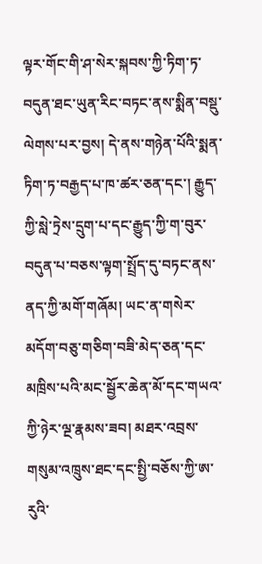ལྟར་གོང་གི་ཤ་སེར་སྐབས་ཀྱི་ཏིག་ཏ་བདུན་ཐང་ཡུན་རིང་བཏང་ནས་སྨིན་བསྡུ་ལེགས་པར་བྱས། དེ་ནས་གཉེན་པོའི་སྨན་ཏིག་ཏ་བརྒྱད་པ་ཁ་ཚར་ཅན་དང་། རྒྱུད་ཀྱི་སླེ་ཏྲེས་དྲུག་པ་དང་རྒྱུད་ཀྱི་ག་བུར་བདུན་པ་བཅས་ལྟག་སྤྲོད་དུ་བཏང་ནས་ནད་ཀྱི་མགོ་གཞོམ། ཡང་ན་གསེར་མདོག་བཅུ་གཅིག་བཟི་མེད་ཅན་དང་མཁྲིས་པའི་མང་སྦྱོར་ཆེན་མོ་དང་གཡའ་ཀྱི་ཉེར་ལྔ་རྣམས་ཟབ། མཐར་འབྲས་གསུམ་འཁྲུས་ཐང་དང་སྤྱི་བཅོས་ཀྱི་ཨ་རུའི་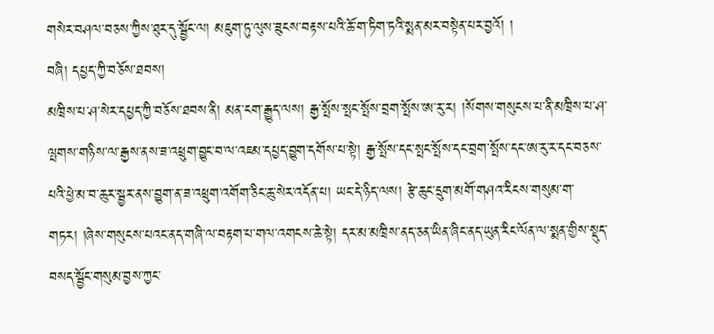གསེར་བཤལ་བཅས་ཀྱིས་ཐུར་དུ་སྦྱོང་ལ། མཇུག་ཏུ་ལུས་ཟུངས་བརྟས་པའི་ཆོ་ག་ཏིག་ཏའི་སྨན་མར་བསྟེན་པར་བྱའོ། །
བཞི། དཔྱད་ཀྱི་བཅོས་ཐབས།
མཁྲིས་པ་ཤ་སེར་དཔྱད་ཀྱི་བཅོས་ཐབས་ནི། མན་ངག་རྒྱུད་ལས། རྒྱ་སྤོས་སྤང་སྤོས་བྲག་སྤོས་ཨ་རུ་ར། །སོགས་གསུངས་པ་ནི་མཁྲིས་པ་ཤ་ལྤགས་གཉིས་ལ་རྒྱས་ནས་ཟ་འཕྲུག་བྱུང་བ་ལ་འཇམ་དཔྱད་བྱུག་དགོས་པ་སྟེ། རྒྱ་སྤོས་དང་སྤང་སྤོས་དང་བྲག་སྤོས་དང་ཨ་རུ་ར་དང་བཅས་པའི་ཕྱེ་མ་བ་ཆུར་སྦྱར་ནས་བྱུག་ན་ཟ་འཕྲུག་འགོག་ཅིང་ཆུ་སེར་འདོན་པ། ཡང་དེ་ཉིད་ལས། རྩེ་ཆུང་དྲུག་མགོ་གཤའ་རིངས་གསུམ་ག་གཏར། །ཞེས་གསུངས་པའང་ནད་གཞི་ལ་བརྟག་པ་གལ་འགངས་ཆེ་སྟེ། དར་མ་མཁྲིས་ནད་ཅན་ཡིན་ཞིང་ནད་ཡུན་རིང་ལོན་ལ་སྨན་གྱིས་སྡུད་བསད་སྦྱོང་གསུམ་བྱས་ཀྱང་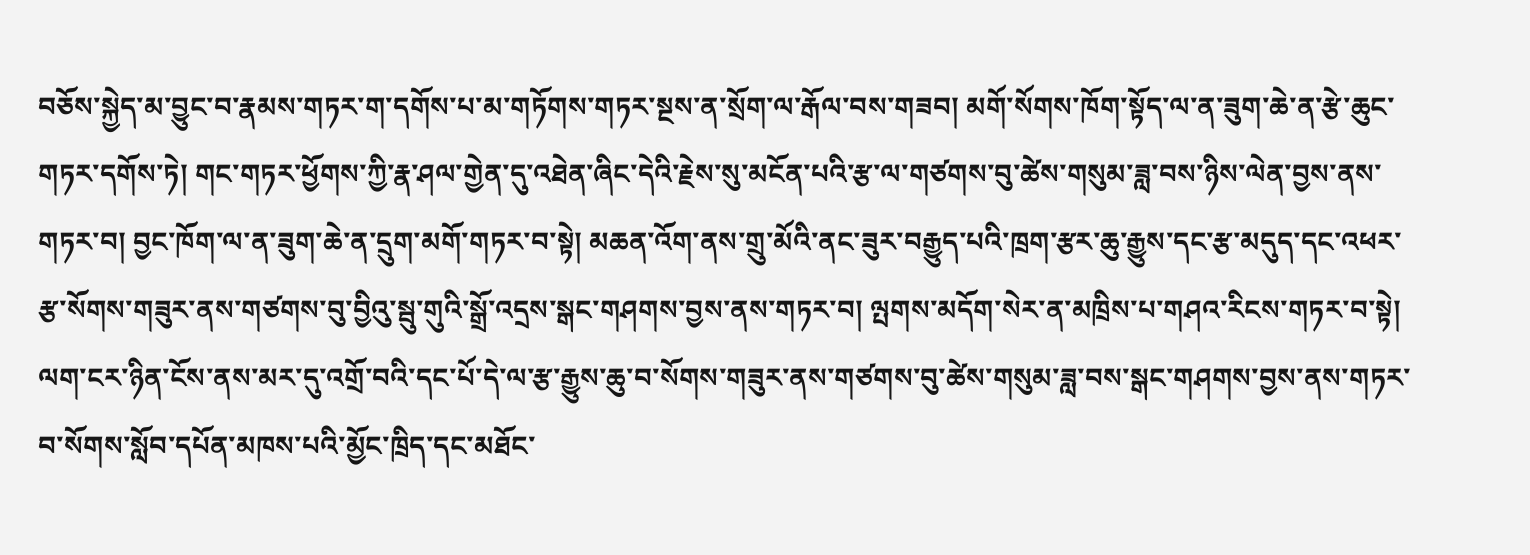བཅོས་སྐྱེད་མ་བྱུང་བ་རྣམས་གཏར་ག་དགོས་པ་མ་གཏོགས་གཏར་སྔས་ན་སྲོག་ལ་རྒོལ་བས་གཟབ། མགོ་སོགས་ཁོག་སྟོད་ལ་ན་ཟུག་ཆེ་ན་རྩེ་ཆུང་གཏར་དགོས་ཏེ། གང་གཏར་ཕྱོགས་ཀྱི་རྣ་ཤལ་གྱེན་དུ་འཐེན་ཞིང་དེའི་རྗེས་སུ་མངོན་པའི་རྩ་ལ་གཙགས་བུ་ཚེས་གསུམ་ཟླ་བས་ཉིས་ལེན་བྱས་ནས་གཏར་བ། བྱང་ཁོག་ལ་ན་ཟུག་ཆེ་ན་དྲུག་མགོ་གཏར་བ་སྟེ། མཆན་འོག་ནས་གྲུ་མོའི་ནང་ཟུར་བརྒྱུད་པའི་ཁྲག་རྩར་ཆུ་རྒྱུས་དང་རྩ་མདུད་དང་འཕར་རྩ་སོགས་གཟུར་ནས་གཙགས་བུ་བྱིའུ་སྦུ་གུའི་སྒྲོ་འདྲས་སྒང་གཤགས་བྱས་ནས་གཏར་བ། ལྤགས་མདོག་སེར་ན་མཁྲིས་པ་གཤའ་རིངས་གཏར་བ་སྟེ། ལག་ངར་ཉིན་ངོས་ནས་མར་དུ་འགྲོ་བའི་དང་པོ་དེ་ལ་རྩ་རྒྱུས་ཆུ་བ་སོགས་གཟུར་ནས་གཙགས་བུ་ཚེས་གསུམ་ཟླ་བས་སྒང་གཤགས་བྱས་ནས་གཏར་བ་སོགས་སློབ་དཔོན་མཁས་པའི་མྱོང་ཁྲིད་དང་མཐོང་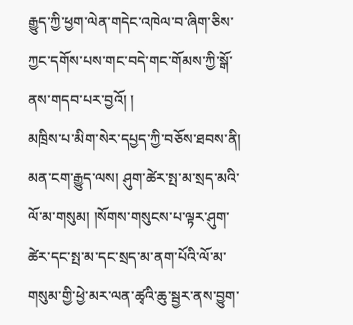རྒྱུད་ཀྱི་ཕྱག་ལེན་གདེང་འཁེལ་བ་ཞིག་ཅིས་ཀྱང་དགོས་པས་གང་བདེ་གང་གོམས་ཀྱི་སྒོ་ནས་གདབ་པར་བྱའོ། །
མཁྲིས་པ་མིག་སེར་དཔྱད་ཀྱི་བཅོས་ཐབས་ནི། མན་ངག་རྒྱུད་ལས། ཤུག་ཚེར་སྤ་མ་སྲད་མའི་ལོ་མ་གསུམ། །སོགས་གསུངས་པ་ལྟར་ཤུག་ཚེར་དང་སྤ་མ་དང་སྲད་མ་ནག་པོའི་ལོ་མ་གསུམ་གྱི་ཕྱེ་མར་ལན་ཚྭའི་ཆུ་སྦྱར་ནས་བྱུག་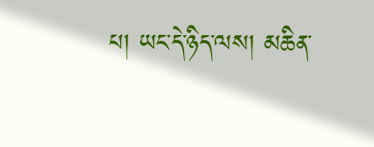པ། ཡང་དེ་ཉིད་ལས། མཆིན་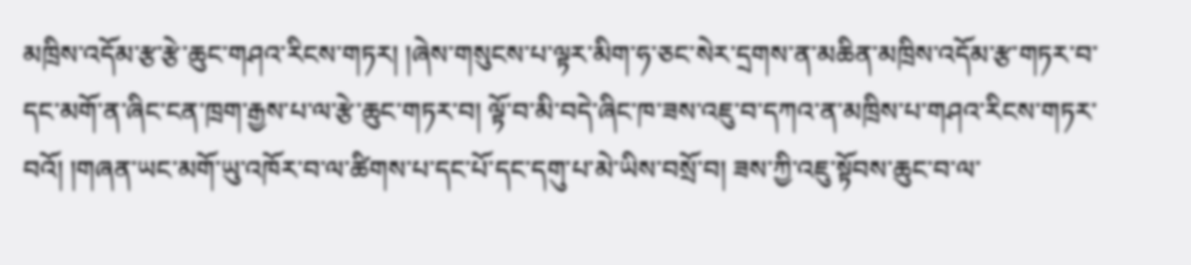མཁྲིས་འདོམ་རྩ་རྩེ་ཆུང་གཤའ་རིངས་གཏར། །ཞེས་གསུངས་པ་ལྟར་མིག་ཧ་ཅང་སེར་དྲགས་ན་མཆིན་མཁྲིས་འདོམ་རྩ་གཏར་བ་དང་མགོ་ན་ཞིང་ངན་ཁྲག་རྒྱས་པ་ལ་རྩེ་ཆུང་གཏར་བ། ལྟོ་བ་མི་བདེ་ཞིང་ཁ་ཟས་འཇུ་བ་དཀའ་ན་མཁྲིས་པ་གཤའ་རིངས་གཏར་བའོ། །གཞན་ཡང་མགོ་ཡུ་འཁོར་བ་ལ་ཚིགས་པ་དང་པོ་དང་དགུ་པ་མེ་ཡིས་བསྲོ་བ། ཟས་ཀྱི་འཇུ་སྟོབས་ཆུང་བ་ལ་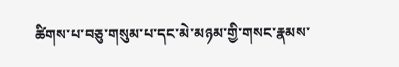ཚིགས་པ་བཅུ་གསུམ་པ་དང་མེ་མཉམ་གྱི་གསང་རྣམས་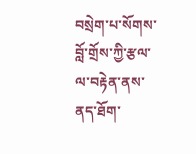བསྲེག་པ་སོགས་བློ་གྲོས་ཀྱི་རྩལ་ལ་བརྟེན་ནས་ནད་ཐོག་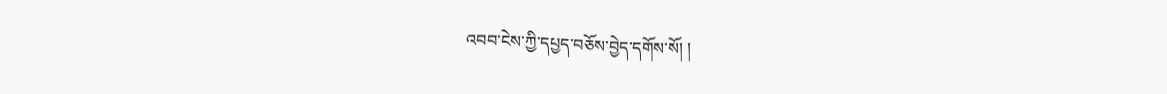འབབ་ངེས་ཀྱི་དཔྱད་བཅོས་བྱེད་དགོས་སོ། །